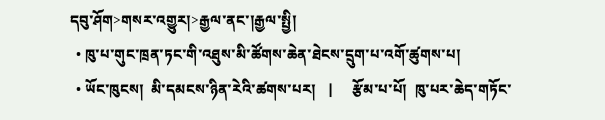དབུ་ཤོག>གསར་འགྱུར།>རྒྱལ་ནང་།རྒྱལ་སྤྱི།
  • ཁུ་པ་གུང་ཁྲན་ཏང་གི་འཐུས་མི་ཚོགས་ཆེན་ཐེངས་དྲུག་པ་འགོ་ཚུགས་པ།
  • ཡོང་ཁུངས།  མི་དམངས་ཉིན་རེའི་ཚགས་པར།   |     རྩོམ་པ་པོ།  ཁུ་པར་ཆེད་གཏོང་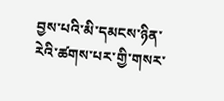བྱས་པའི་མི་དམངས་ཉིན་རེའི་ཚགས་པར་གྱི་གསར་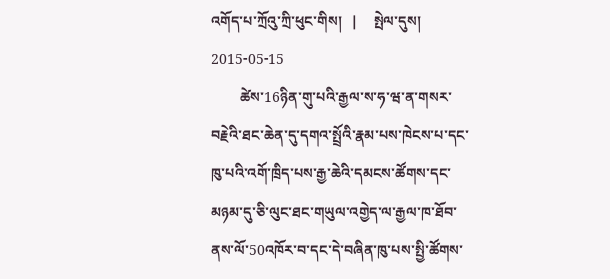འགོད་པ་ཀྲོའུ་ཀྲི་ཕུང་གིས།   |     སྤེལ་དུས།  2015-05-15
        ཚེས་16ཉིན་གུ་པའི་རྒྱལ་ས་ཧ་ཝ་ན་གསར་བརྗེའི་ཐང་ཆེན་དུ་དགའ་སྤྲོའི་རྣམ་པས་ཁེངས་པ་དང་ཁུ་པའི་འགོ་ཁྲིད་པས་རྒྱ་ཆེའི་དམངས་ཚོགས་དང་མཉམ་དུ་ཅི་ལུང་ཐང་གཡུལ་འགྱེད་ལ་རྒྱལ་ཁ་ཐོབ་ནས་ལོ་50འཁོར་བ་དང་དེ་བཞིན་ཁུ་པས་སྤྱི་ཚོགས་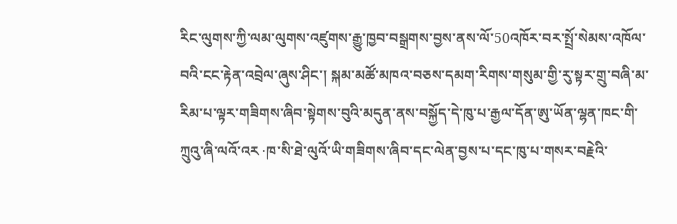རིང་ལུགས་ཀྱི་ལམ་ལུགས་འཛུགས་རྒྱུ་ཁྱབ་བསྒྲགས་བྱས་ནས་ལོ་50འཁོར་བར་སྤྲོ་སེམས་འཁོལ་བའི་ངང་རྟེན་འབྲེལ་ཞུས་ཤིང་། སྐམ་མཚོ་མཁའ་བཅས་དམག་རིགས་གསུམ་གྱི་རུ་སྟར་གྲུ་བཞི་མ་རིམ་པ་ལྟར་གཟིགས་ཞིབ་སྟེགས་བུའི་མདུན་ནས་བསྐྱོད་དེ་ཁུ་པ་རྒྱལ་དོན་ཨུ་ཡོན་ལྷན་ཁང་གི་ཀྲུའུ་ཞི་ལའོ་འར ·ཁ་སི་ཐེ་ལུའོ་ཡི་གཟིགས་ཞིབ་དང་ལེན་བྱས་པ་དང་ཁུ་པ་གསར་བརྗེའི་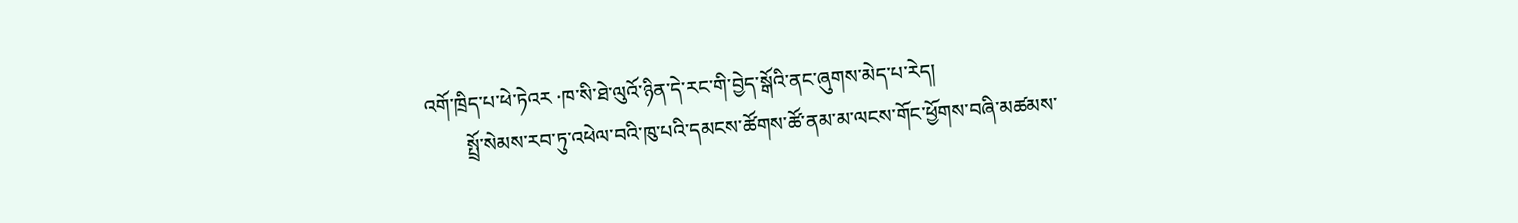འགོ་ཁྲིད་པ་ཕེ་ཏེའར ·ཁ་སི་ཐེ་ལུའོ་ཉིན་དེ་རང་གི་བྱེད་སྒོའི་ནང་ཞུགས་མེད་པ་རེད།
        སྤྲོ་སེམས་རབ་ཏུ་འཕེལ་བའི་ཁུ་པའི་དམངས་ཚོགས་ཚོ་ནམ་མ་ལངས་གོང་ཕྱོགས་བཞི་མཚམས་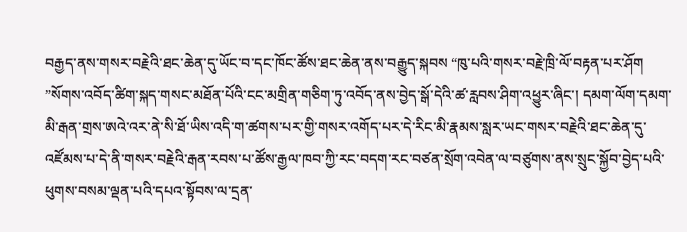བརྒྱད་ནས་གསར་བརྗེའི་ཐང་ཆེན་དུ་ཡོང་བ་དང་ཁོང་ཚོས་ཐང་ཆེན་ནས་བརྒྱུད་སྐབས “ཁུ་པའི་གསར་བརྗེ་ཁྲི་ལོ་བརྟན་པར་ཤོག ”སོགས་འབོད་ཚིག་སྐད་གསང་མཐོན་པོའི་ངང་མགྲིན་གཅིག་ཏུ་འབོད་ནས་བྱེད་སྒོ་དེའི་ཚ་རླབས་ཤིག་འཕྱུར་ཞིང་། དམག་ལོག་དམག་མི་རྒན་གྲས་ཨའེ་འར་ནེ་སི་ཐོ་ཡིས་འདི་ག་ཚགས་པར་གྱི་གསར་འགོད་པར་དེ་རིང་མི་རྣམས་སླར་ཡང་གསར་བརྗེའི་ཐང་ཆེན་དུ་འཛོམས་པ་དེ་ནི་གསར་བརྗེའི་རྒན་རབས་པ་ཚོས་རྒྱལ་ཁབ་ཀྱི་རང་བདག་རང་བཙན་སྲོག་འབེན་ལ་བཙུགས་ནས་སྲུང་སྐྱོབ་བྱེད་པའི་ཕུགས་བསམ་ལྡན་པའི་དཔའ་སྟོབས་ལ་དྲན་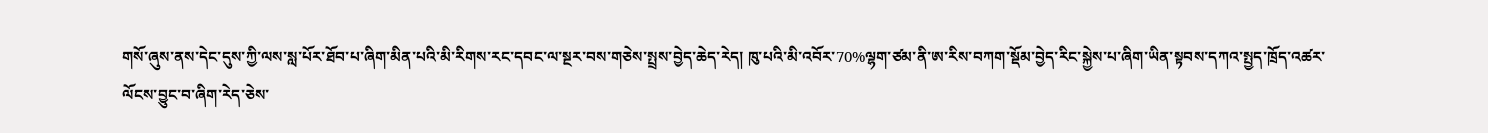གསོ་ཞུས་ནས་དེང་དུས་ཀྱི་ལས་སླ་པོར་ཐོབ་པ་ཞིག་མིན་པའི་མི་རིགས་རང་དབང་ལ་སྔར་བས་གཅེས་སྤྲས་བྱེད་ཆེད་རེད། ཁུ་པའི་མི་འབོར་70%ལྷག་ཙམ་ནི་ཨ་རིས་བཀག་སྡོམ་བྱེད་རིང་སྐྱེས་པ་ཞིག་ཡིན་སྟབས་དཀའ་སྤྱད་ཁྲོད་འཚར་ལོངས་བྱུང་བ་ཞིག་རེད་ཅེས་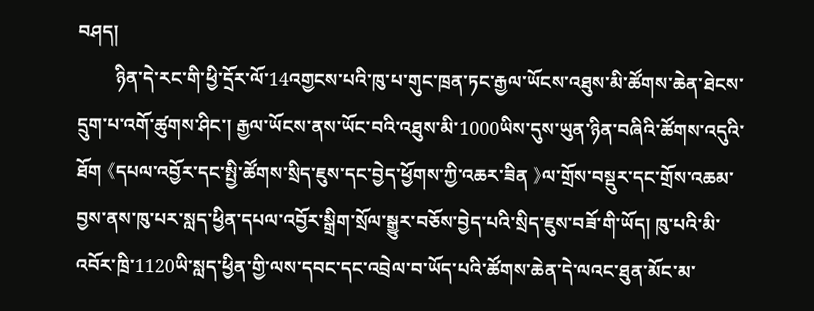བཤད།
        ཉིན་དེ་རང་གི་ཕྱི་དྲོར་ལོ་14འགྱངས་པའི་ཁུ་པ་གུང་ཁྲན་ཏང་རྒྱལ་ཡོངས་འཐུས་མི་ཚོགས་ཆེན་ཐེངས་དྲུག་པ་འགོ་ཚུགས་ཤིང་། རྒྱལ་ཡོངས་ནས་ཡོང་བའི་འཐུས་མི་1000ཡིས་དུས་ཡུན་ཉིན་བཞིའི་ཚོགས་འདུའི་ཐོག 《དཔལ་འབྱོར་དང་སྤྱི་ཚོགས་སྲིད་ཇུས་དང་བྱེད་ཕྱོགས་ཀྱི་འཆར་ཟིན 》ལ་གྲོས་བསྡུར་དང་གྲོས་འཆམ་བྱས་ནས་ཁུ་པར་སླད་ཕྱིན་དཔལ་འབྱོར་སྒྲིག་སྲོལ་སྒྱུར་བཅོས་བྱེད་པའི་སྲིད་ཇུས་བཟོ་གི་ཡོད། ཁུ་པའི་མི་འབོར་ཁྲི་1120ཡི་སླད་ཕྱིན་གྱི་ལས་དབང་དང་འབྲེལ་བ་ཡོད་པའི་ཚོགས་ཆེན་དེ་ལའང་ཐུན་མོང་མ་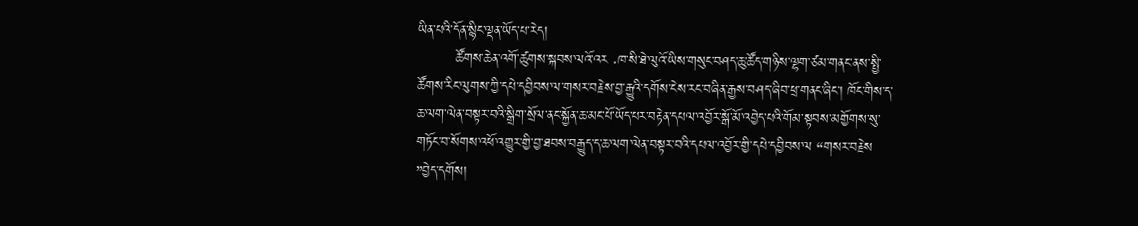ཡིན་པའི་དོན་སྙིང་ལྡན་ཡོད་པ་རེད།
        ཚོགས་ཆེན་འགོ་ཚུགས་སྐབས་ལའོ་འར ·ཁ་སི་ཐེ་ལུའོ་ཡིས་གསུང་བཤད་ཆུ་ཚོད་གཉིས་ལྷག་ཙམ་གནང་ནས་སྤྱི་ཚོགས་རིང་ལུགས་ཀྱི་དཔེ་དབྱིབས་ལ་གསར་བརྗེས་བྱ་རྒྱུའི་དགོས་ངེས་རང་བཞིན་རྒྱས་བཤད་ཞིབ་ཕྲ་གནང་ཞིང་། ཁོང་གིས་ད་ཆ་ལག་ལེན་བསྟར་བའི་སྒྲིག་སྲོལ་ནང་སྐྱོན་ཆ་མང་པོ་ཡོད་པར་བརྟེན་དཔལ་འབྱོར་སྒོ་མོ་འབྱེད་པའི་གོམ་སྟབས་མགྱོགས་སུ་གཏོང་བ་སོགས་འཕོ་འགྱུར་གྱི་བྱ་ཐབས་བརྒྱུད་ད་ཆ་ལག་ལེན་བསྟར་བའི་དཔལ་འབྱོར་གྱི་དཔེ་དབྱིབས་ལ “གསར་བརྗེས ”བྱེད་དགོས།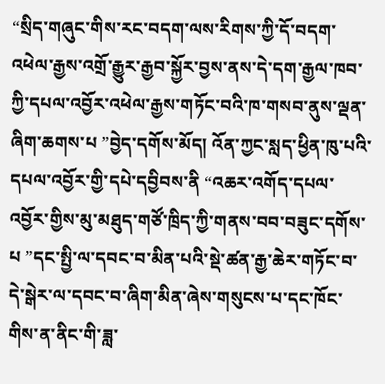“སྲིད་གཞུང་གིས་རང་བདག་ལས་རིགས་ཀྱི་དོ་བདག་འཕེལ་རྒྱས་འགྲོ་རྒྱུར་རྒྱབ་སྐྱོར་བྱས་ནས་དེ་དག་རྒྱལ་ཁབ་ཀྱི་དཔལ་འབྱོར་འཕེལ་རྒྱས་གཏོང་བའི་ཁ་གསབ་ནུས་ལྡན་ཞིག་ཆགས་པ ”བྱེད་དགོས་མོད། འོན་ཀྱང་སླད་ཕྱིན་ཁུ་པའི་དཔལ་འབྱོར་གྱི་དཔེ་དབྱིབས་ནི “འཆར་འགོད་དཔལ་འབྱོར་གྱིས་མུ་མཐུད་གཙོ་ཁྲིད་ཀྱི་གནས་བབ་བཟུང་དགོས་པ ”དང་སྤྱི་ལ་དབང་བ་མིན་པའི་སྡེ་ཚན་རྒྱ་ཆེར་གཏོང་བ་དེ་སྒེར་ལ་དབང་བ་ཞིག་མིན་ཞེས་གསུངས་པ་དང་ཁོང་གིས་ན་ནིང་གི་ཟླ་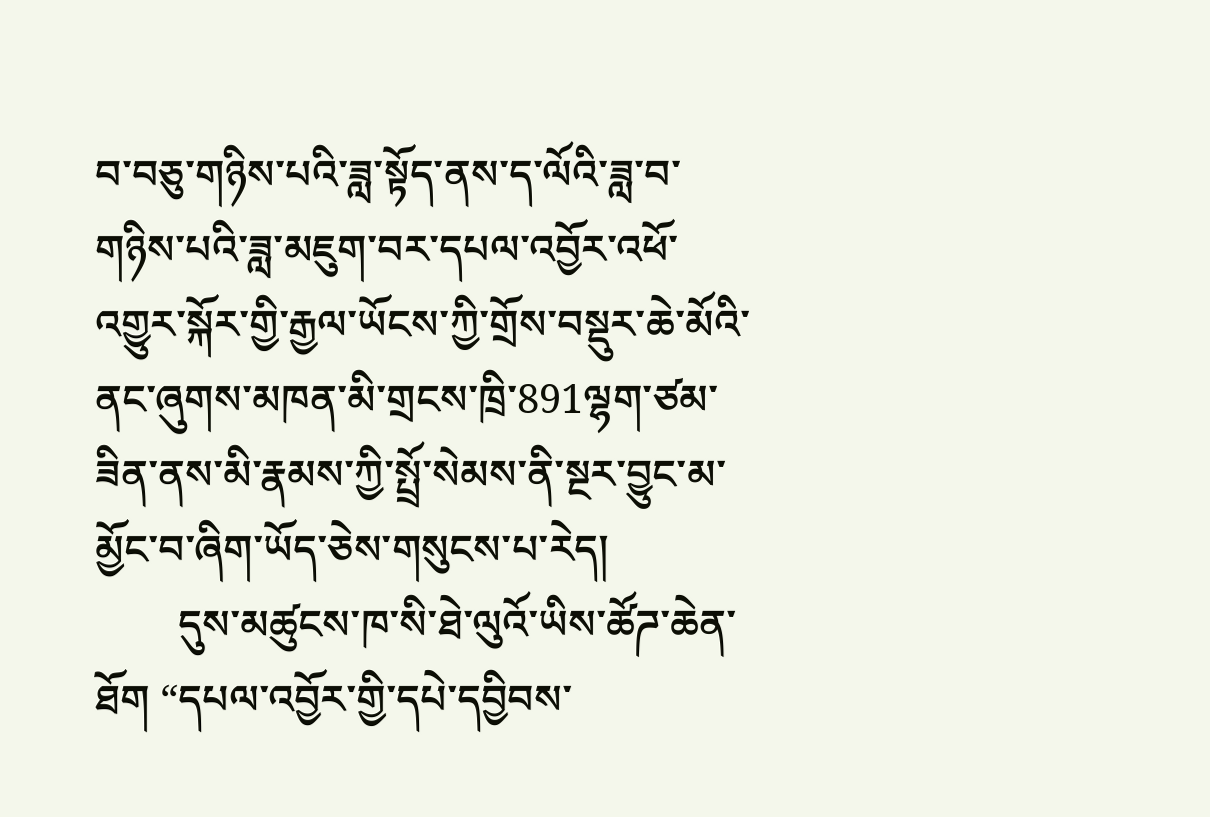བ་བཅུ་གཉིས་པའི་ཟླ་སྟོད་ནས་ད་ལོའི་ཟླ་བ་གཉིས་པའི་ཟླ་མཇུག་བར་དཔལ་འབྱོར་འཕོ་འགྱུར་སྐོར་གྱི་རྒྱལ་ཡོངས་ཀྱི་གྲོས་བསྡུར་ཆེ་མོའི་ནང་ཞུགས་མཁན་མི་གྲངས་ཁྲི་891ལྷག་ཙམ་ཟིན་ནས་མི་རྣམས་ཀྱི་སྤྲོ་སེམས་ནི་སྔར་བྱུང་མ་མྱོང་བ་ཞིག་ཡོད་ཅེས་གསུངས་པ་རེད།
        དུས་མཚུངས་ཁ་སི་ཐེ་ལུའོ་ཡིས་ཚོཌ་ཆེན་ཐོག “དཔལ་འབྱོར་གྱི་དཔེ་དབྱིབས་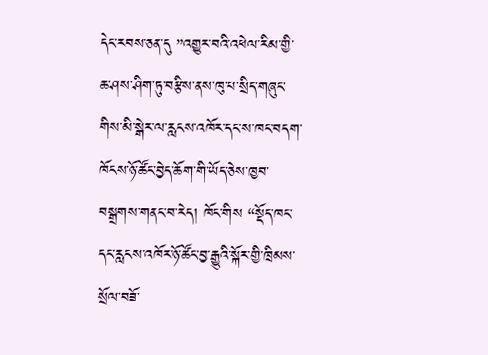དེང་རབས་ཅན་དུ ”འགྱུར་བའི་འཕེལ་རིམ་གྱི་ཆ་ཤས་ཤིག་ཏུ་བརྩིས་ནས་ཁུ་པ་སྲིད་གཞུང་གིས་མི་སྒེར་ལ་རླངས་འཁོར་དང་ས་ཁང་བདག་ཁོངས་ཉོ་ཚོང་བྱེད་ཆོག་གི་ཡོད་ཅེས་ཁྱབ་བསྒྲགས་གནང་བ་རེད། ཁོང་གིས “སྡོད་ཁང་དང་རླངས་འཁོར་ཉོ་ཚོང་བྱ་རྒྱུའི་སྐོར་གྱི་ཁྲིམས་སྲོལ་བཟོ་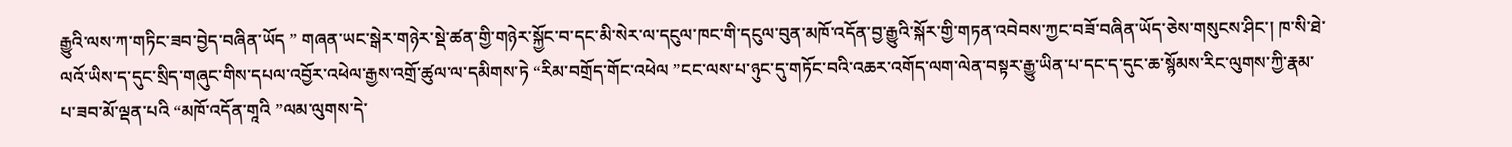རྒྱུའི་ལས་ཀ་གཏིང་ཟབ་བྱེད་བཞིན་ཡོད ” གཞན་ཡང་སྒེར་གཉེར་སྡེ་ཚན་གྱི་གཉེར་སྐྱོང་བ་དང་མི་སེར་ལ་དངུལ་ཁང་གི་དངུལ་བུན་མཁོ་འདོན་བྱ་རྒྱུའི་སྐོར་གྱི་གཏན་འབེབས་ཀྱང་བཟོ་བཞིན་ཡོད་ཅེས་གསུངས་ཤིང་། ཁ་སི་ཐེ་ལའོ་ཡིས་ད་དུང་སྲིད་གཞུང་གིས་དཔལ་འབྱོར་འཕེལ་རྒྱས་འགྲོ་ཚུལ་ལ་དམིགས་ཏེ “རིམ་བགྲོད་གོང་འཕེལ ”ངང་ལས་པ་ཉུང་དུ་གཏོང་བའི་འཆར་འགོད་ལག་ལེན་བསྟར་རྒྱུ་ཡིན་པ་དང་ད་དུང་ཆ་སྙོམས་རིང་ལུགས་ཀྱི་རྣམ་པ་ཟབ་མོ་ལྡན་པའི “མཁོ་འདོན་གཱའི ”ལམ་ལུགས་དེ་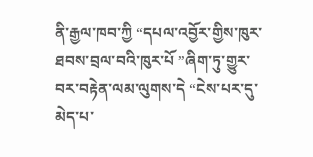ནི་རྒྱལ་ཁབ་ཀྱི “དཔལ་འབྱོར་གྱིས་ཁུར་ཐབས་བྲལ་བའི་ཁུར་པོ ”ཞིག་ཏུ་གྱུར་བར་བརྟེན་ལམ་ལུགས་དེ “ངེས་པར་དུ་མེད་པ་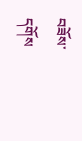བཟོས་དགོས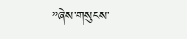”ཞེས་གསུངས་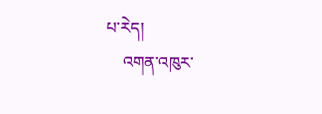པ་རེད།
    འགན་འཁུར་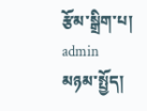རྩོམ་སྒྲིག་པ། admin
མཉམ་སྤྱོད།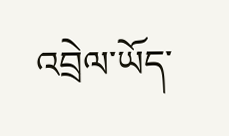འབྲེལ་ཡོད་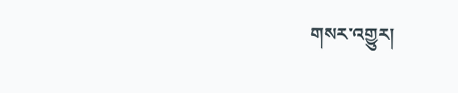གསར་འགྱུར།